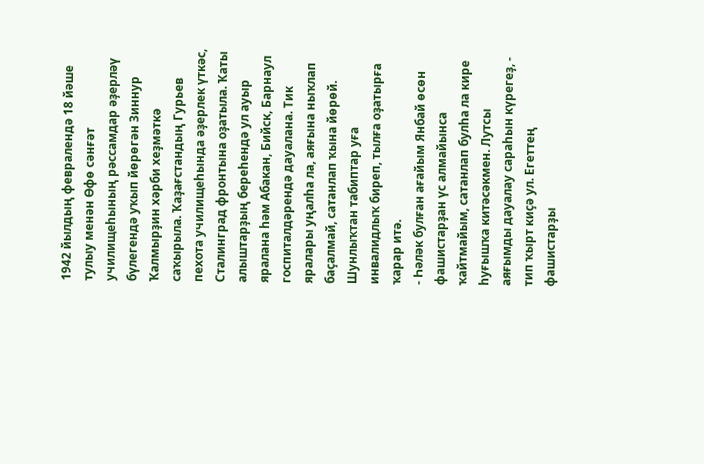1942 йылдың февралендә 18 йәше тулыу менән Өфө сәнғәт училищеһының рәссамдар әҙерләү бүлегендә уҡып йөрөгән Зиннур Ҡалмырҙин хәрби хеҙмәткә саҡырыла. Ҡаҙағстандың Гурьев пехота училищеһында әҙерлек үткәс, Сталинград фронтына оҙатыла. Ҡаты алыштарҙың береһендә ул ауыр яралана һәм Абакан, Бийск, Барнаул госпиталдәрендә дауалана. Тик яралары уңалһа ла, аяғына ныҡлап баҫалмай, сатанлап ҡына йөрөй. Шунлыҡтан табиптар уға инвалидлыҡ биреп, тылға оҙатырға ҡарар итә.
- Һәләк булған ағайым Янбай өсөн фашистарҙан үс алмайынса ҡайтмайым, сатанлап булһа ла кире һуғышҡа китәсәкмен. Лутсы аяғымды дауалау сараһын күрегеҙ, - тип ҡырт киҫә ул. Егеттең фашистарҙы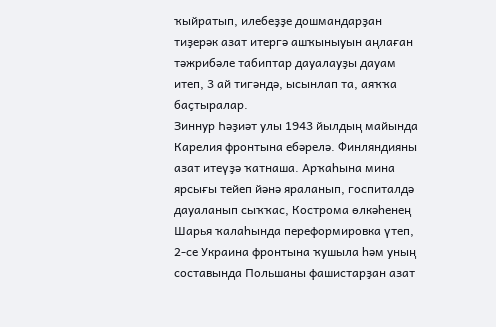ҡыйратып, илебеҙҙе дошмандарҙан тиҙерәк азат итергә ашҡыныуын аңлаған тәжрибәле табиптар дауалауҙы дауам итеп, 3 ай тигәндә, ысынлап та, аяҡҡа баҫтыралар.
Зиннур Һәҙиәт улы 1943 йылдың майында Карелия фронтына ебәрелә. Финляндияны азат итеүҙә ҡатнаша. Арҡаһына мина ярсығы тейеп йәнә яраланып, госпиталдә дауаланып сыҡҡас, Кострома өлкәһенең Шарья ҡалаһында переформировка үтеп, 2-се Украина фронтына ҡушыла һәм уның составында Польшаны фашистарҙан азат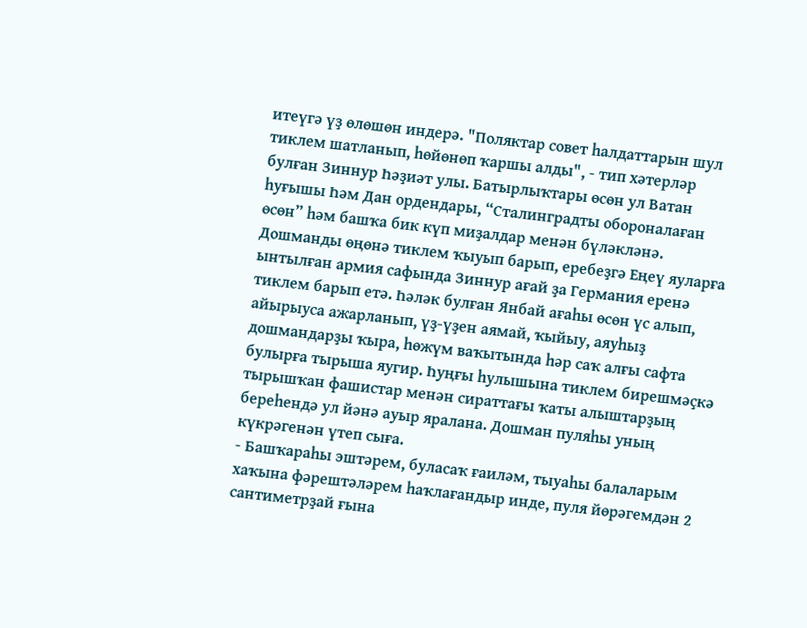итеүгә үҙ өлөшөн индерә. "Поляктар совет һалдаттарын шул тиклем шатланып, һөйөнөп ҡаршы алды", - тип хәтерләр булған Зиннур Һәҙиәт улы. Батырлыҡтары өсөн ул Ватан һуғышы Һәм Дан ордендары, “Сталинградты обороналаған өсөн” һәм башҡа бик күп миҙалдар менән бүләкләнә.
Дошманды өңөнә тиклем ҡыуып барып, еребеҙгә Еңеү яуларға ынтылған армия сафында Зиннур ағай ҙа Германия еренә тиклем барып етә. Һәләк булған Янбай ағаһы өсөн үс алып, айырыуса ажарланып, үҙ-үҙен аямай, ҡыйыу, аяуһыҙ дошмандарҙы ҡыра, һөжүм ваҡытында һәр саҡ алғы сафта булырға тырыша яугир. Һуңғы һулышына тиклем бирешмәҫкә тырышҡан фашистар менән сираттағы ҡаты алыштарҙың береһендә ул йәнә ауыр яралана. Дошман пуляһы уның күкрәгенән үтеп сыға.
- Башҡараһы эштәрем, буласаҡ ғаиләм, тыуаһы балаларым хаҡына фәрештәләрем һаҡлағандыр инде, пуля йөрәгемдән 2 сантиметрҙай ғына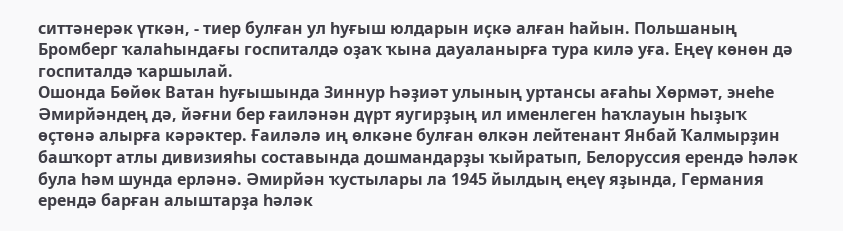ситтәнерәк үткән, - тиер булған ул һуғыш юлдарын иҫкә алған һайын. Польшаның Бромберг ҡалаһындағы госпиталдә оҙаҡ ҡына дауаланырға тура килә уға. Еңеү көнөн дә госпиталдә ҡаршылай.
Ошонда Бөйөк Ватан һуғышында Зиннур Һәҙиәт улының уртансы ағаһы Хөрмәт, энеһе Әмирйәндең дә, йәғни бер ғаиләнән дүрт яугирҙың ил именлеген һаҡлауын һыҙыҡ өҫтөнә алырға кәрәктер. Ғаиләлә иң өлкәне булған өлкән лейтенант Янбай Ҡалмырҙин башҡорт атлы дивизияһы составында дошмандарҙы ҡыйратып, Белоруссия ерендә һәләк була һәм шунда ерләнә. Әмирйән ҡустылары ла 1945 йылдың еңеү яҙында, Германия ерендә барған алыштарҙа һәләк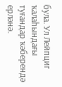була. Ул Лейпциг ҡалаһындағы туғандар ҡәберендә ерләнә.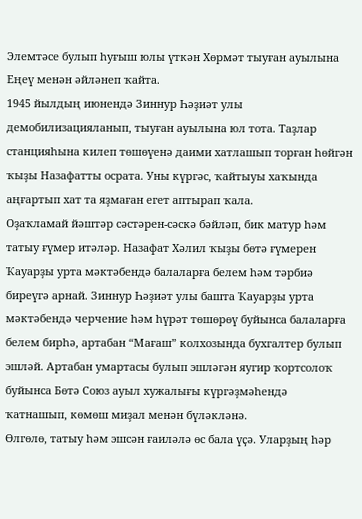Элемтәсе булып һуғыш юлы үткән Хөрмәт тыуған ауылына Еңеү менән әйләнеп ҡайта.
1945 йылдың июнендә Зиннур Һәҙиәт улы демобилизацияланып, тыуған ауылына юл тота. Таҙлар станцияһына килеп төшөүенә даими хатлашып торған һөйгән ҡыҙы Назафатты осрата. Уны күргәс, ҡайтыуы хаҡында аңғартып хат та яҙмаған егет аптырап ҡала.
Оҙаҡламай йәштәр сәстәрен-сәскә бәйләп, бик матур һәм татыу ғүмер итәләр. Назафат Хәлил ҡыҙы бөтә ғүмерен Ҡауарҙы урта мәктәбендә балаларға белем һәм тәрбиә биреүгә арнай. Зиннур Һәҙиәт улы башта Ҡауарҙы урта мәктәбендә черчение һәм һүрәт төшөрөү буйынса балаларға белем бирһә, артабан “Мағаш” колхозында бухгалтер булып эшләй. Артабан умартасы булып эшләгән яугир ҡортсолоҡ буйынса Бөтә Союз ауыл хужалығы күргәҙмәһендә ҡатнашып, көмөш миҙал менән бүләкләнә.
Өлгөлө, татыу һәм эшсән ғаиләлә өс бала үҫә. Уларҙың һәр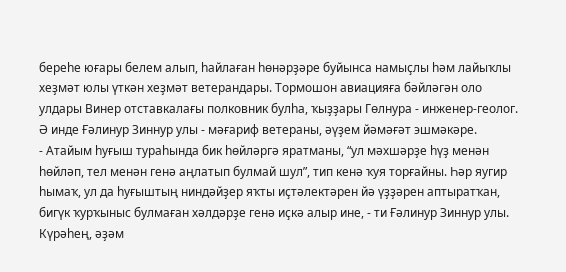береһе юғары белем алып, һайлаған һөнәрҙәре буйынса намыҫлы һәм лайыҡлы хеҙмәт юлы үткән хеҙмәт ветерандары. Тормошон авиацияға бәйләгән оло улдары Винер отставкалағы полковник булһа, ҡыҙҙары Гөлнура - инженер-геолог. Ә инде Ғәлинур Зиннур улы - мәғариф ветераны, әүҙем йәмәғәт эшмәкәре.
- Атайым һуғыш тураһында бик һөйләргә яратманы, “ул мәхшәрҙе һүҙ менән һөйләп, тел менән генә аңлатып булмай шул”, тип кенә ҡуя торғайны. Һәр яугир һымаҡ, ул да һуғыштың ниндәйҙер яҡты иҫтәлектәрен йә үҙҙәрен аптыратҡан, бигүк ҡурҡыныс булмаған хәлдәрҙе генә иҫкә алыр ине, - ти Ғәлинур Зиннур улы. Күрәһең, әҙәм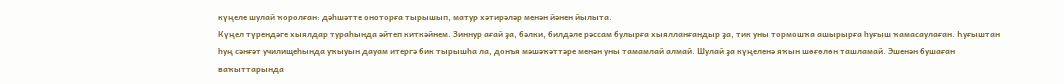күңеле шулай ҡоролған: дәһшәтте оноторға тырышып, матур хәтирәләр менән йәнен йылыта.
Күңел түрендәге хыялдар тураһында әйтеп киткәйнем. Зиннур ағай ҙа, бәлки, билдәле рәссам булырға хыялланғандыр ҙа, тик уны тормошҡа ашырырға һуғыш ҡамасаулаған. Һуғыштан һуң сәнғәт училищеһында уҡыуын дауам итергә бик тырышһа ла, донъя мәшәҡәттәре менән уны тамамлай алмай. Шулай ҙа күңеленә яҡын шөғөлөн ташламай. Эшенән бушаған ваҡыттарында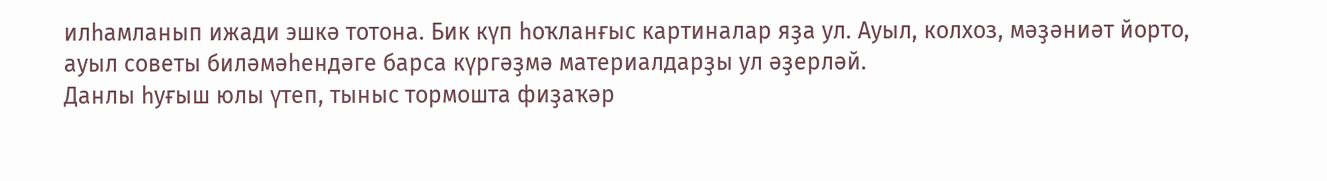илһамланып ижади эшкә тотона. Бик күп һоҡланғыс картиналар яҙа ул. Ауыл, колхоз, мәҙәниәт йорто, ауыл советы биләмәһендәге барса күргәҙмә материалдарҙы ул әҙерләй.
Данлы һуғыш юлы үтеп, тыныс тормошта фиҙаҡәр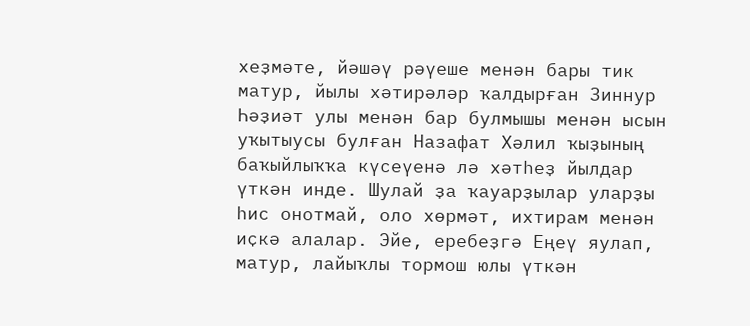хеҙмәте, йәшәү рәүеше менән бары тик матур, йылы хәтирәләр ҡалдырған Зиннур Һәҙиәт улы менән бар булмышы менән ысын уҡытыусы булған Назафат Хәлил ҡыҙының баҡыйлыҡҡа күсеүенә лә хәтһеҙ йылдар үткән инде. Шулай ҙа ҡауарҙылар уларҙы һис онотмай, оло хөрмәт, ихтирам менән иҫкә алалар. Эйе, еребеҙгә Еңеү яулап, матур, лайыҡлы тормош юлы үткән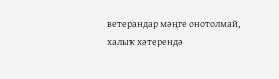ветерандар мәңге онотолмай, халыҡ хәтерендә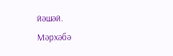йәшәй.
Мәрхәбә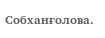Собханғолова.